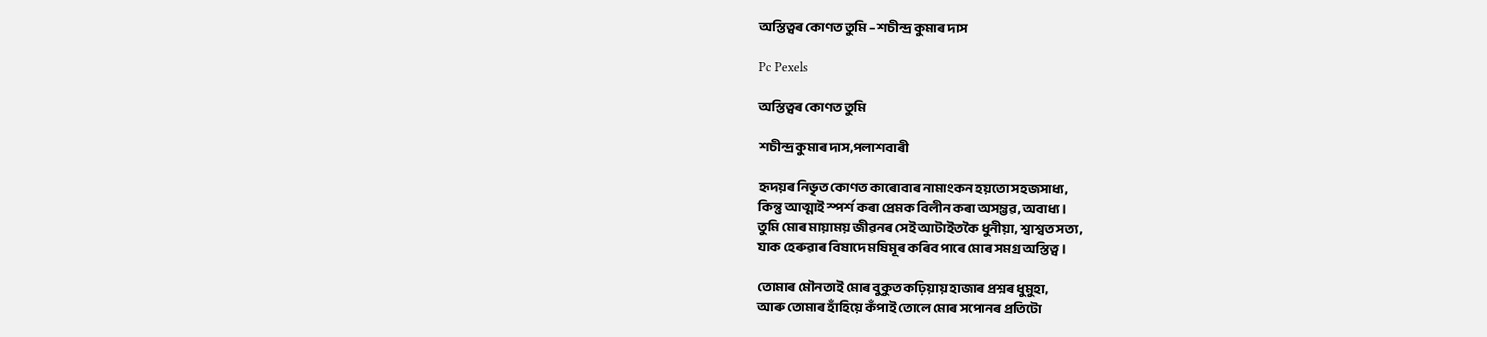অস্তিত্বৰ কোণত তুমি – শচীন্দ্ৰ কুমাৰ দাস

Pc Pexels

অস্তিত্বৰ কোণত তুমি

শচীন্দ্ৰ কুমাৰ দাস,পলাশবাৰী

হৃদয়ৰ নিভৃত কোণত কাৰোবাৰ নামাংকন হয়তো সহজসাধ্য,
কিন্তু আত্মাই স্পৰ্শ কৰা প্ৰেমক বিলীন কৰা অসম্ভৱ, অবাধ্য।
তুমি মোৰ মায়াময় জীৱনৰ সেই আটাইতকৈ ধুনীয়া, শ্বাশ্বত সত্য,
যাক হেৰুৱাৰ বিষাদে মষিমূৰ কৰিব পাৰে মোৰ সমগ্ৰ অস্তিত্ব।

তোমাৰ মৌনতাই মোৰ বুকুত কঢ়িয়ায় হাজাৰ প্ৰশ্নৰ ধুমুহা,
আৰু তোমাৰ হাঁহিয়ে কঁপাই তোলে মোৰ সপোনৰ প্ৰতিটো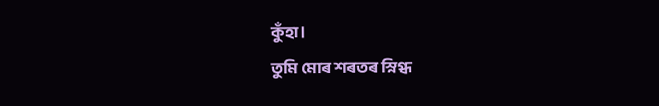কুঁহা।
তুমি মোৰ শৰতৰ স্নিগ্ধ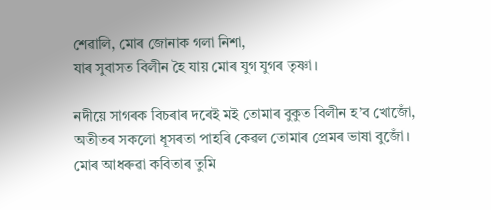শেৱালি, মোৰ জোনাক গলা নিশা,
যাৰ সুবাসত বিলীন হৈ যায় মোৰ যুগ যুগৰ তৃষ্ণা।

নদীয়ে সাগৰক বিচৰাৰ দৰেই মই তোমাৰ বুকুত বিলীন হ’ব খোজোঁ,
অতীতৰ সকলো ধূসৰতা পাহৰি কেৱল তোমাৰ প্ৰেমৰ ভাষা বুজোঁ।
মোৰ আধৰুৱা কবিতাৰ তুমি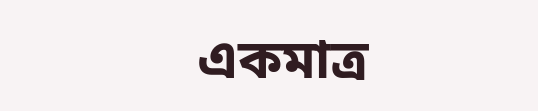একমাত্ৰ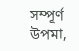সম্পূৰ্ণ উপমা,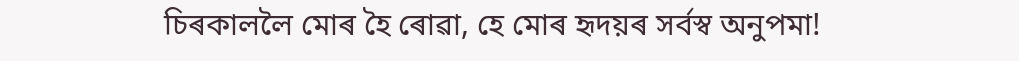চিৰকাললৈ মোৰ হৈ ৰোৱা, হে মোৰ হৃদয়ৰ সৰ্বস্ব অনুপমা!